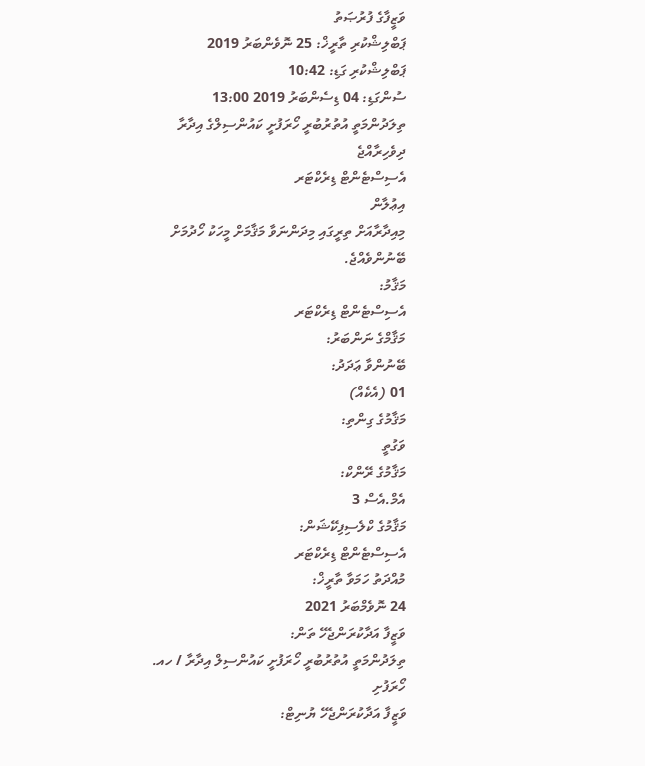ވަޒީފާގެ ފުރުޞަތު
ޕަބްލިޝްކުރި ތާރީޚް: 25 ނޮވެންބަރު 2019
ޕަބްލިޝްކުރި ގަޑި: 10:42
ސުންގަޑި: 04 ޑިސެންބަރު 2019 13:00
ތިލަދުންމަތީ އުތުރުބުރީ ހޯރަފުށީ ކައުންސިލްގެ އިދާރާ
ދިވެހިރާއްޖެ
އެސިސްޓެންޓް ޑިރެކްޓަރ
އިޢުލާން
މިއިދާރާއަށް ތިރީގައި މިދަންނަވާ މަޤާމަށް މީހަކު ހޯދުމަށް ބޭނުންވެއްޖެ.
މަޤާމު:
އެސިސްޓެންޓް ޑިރެކްޓަރ
މަޤާމްގެ ނަންބަރު:
ބޭނުންވާ ޢަދަދު:
01 (އެކެއް)
މަޤާމުގެ ގިންތި:
ވަގުތީ
މަޤާމުގެ ރޭންކް:
އެމް.އެސް 3
މަޤާމުގެ ކްލެސިފިކޭޝަން:
އެސިސްޓެންޓް ޑިރެކްޓަރ
މުއްދަތު ހަމަވާ ތާރީޚް:
24 ނޮވެމްބަރު 2021
ވަޒީފާ އަދާކުރަންޖެހޭ ތަން:
ތިލަދުންމަތީ އުތުރުބުރީ ހޯރަފުށީ ކައުންސިލް އިދާރާ / ހއ. ހޯރަފުށި
ވަޒީފާ އަދާކުރަންޖެހޭ ޔުނިޓް: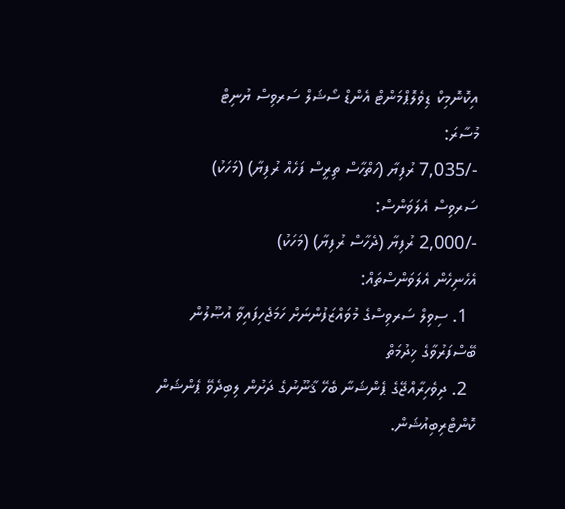އިކޮނޮމިކް ޑިވެލޮޕްމަންޓް އެންޑް ސޯޝަލް ސަރވިސް ޔުނިޓް
މުސާރަ:
-/7,035 ރުފިޔާ (ހަތްހާސް ތިރީސް ފަހެއް ރުފިޔާ) (މަހަކު)
ސަރވިސް އެލަވަންސް:
-/2,000 ރުފިޔާ (ދެހާސް ރުފިޔާ) (މަހަކު)
އެހެނިހެން އެލަވަންސްތައް:
  1. ސިވިލް ސަރވިސްގެ މުވައްޒަފުންނަށް ހަމަޖެހިފައިވާ އުޞޫލުން ބޭސްފަރުވާގެ ޚިދުމަތް
  2. ދިވެހިރާއްޖޭގެ ޕެންޝަނާ ބެހޭ ޤާނޫނުގެ ދަށުން ލިބިދެވޭ ޕެންޝަން ކޮންޓްރިބިއުޝަން.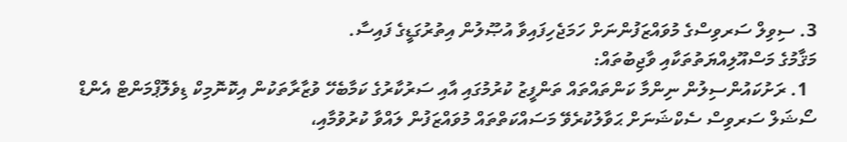3. ސިވިލް ސަރވިސްގެ މުވައްޒަފުންނަށް ހަމަޖެހިފައިވާ އުޞޫލުން އިތުރުގަޑީގެ ފައިސާ.
މަޤާމުގެ މަސްއޫލިއްޔަތުތަކާއި ވާޖިބުތައް:
  1. ރަށުކައުންސިލުން ނިންމާ ކަންތައްތައް ތަންފީޒު ކުރުމުގައި އާއި ސަރުކާރުގެ ކަމާބެހޭ ވުޒާރާތަކުން އިކޮނޮމިކް ޑިވެލޮޕްމަންޓް އެންޑް ސޯޝަލް ސަރވިސް ސެކްޝަނަށް ޙަވާލުކުރެވޭ މަސައްކަތްތައް މުވައްޒަފުން ލައްވާ ކުރުވުމާއި،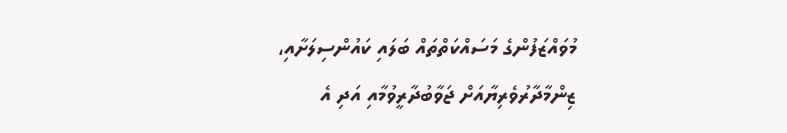މުވައްޒަފުންގެ މަސައްކަތްތައް ބަލައި ކައުންސިލަށާއި، ޒިންމާދާރުވެރިޔާއަށް ޖަވާބުދާރީވުމާއި އަދި އެ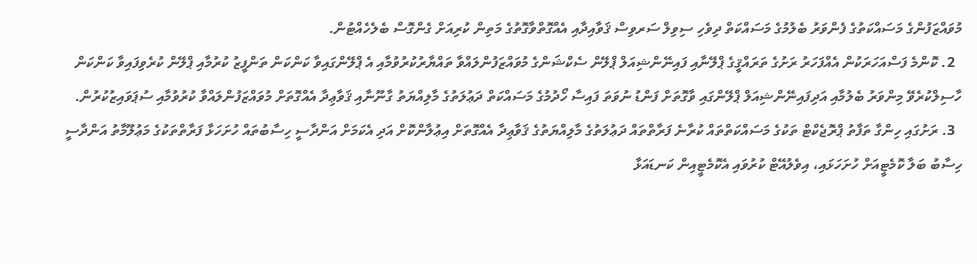މުވައްޒަފުންގެ މަސައްކަތުގެ ފެންވަރު ބެލުމުގެ މަސައްކަތް ދިވެހި ސިވިލް ސަރވިސް ޤަވާއިދާއި އެއްގޮތްވާގޮތުގެ މަތިން ކުރިއަށް ގެންގޮސް ބެލެހެއްޓުން.
  2. ކޮންމެ ފަސްއަހަރަކުން އެއްފަހަރު ރަށުގެ ތަރައްޤީގެ ޕްލޭނާއި ފައިނޭންޝިއަލް ޕްލޭން ސެކްޝަންގެ މުވައްޒަފުންލައްވާ ތައްޔާރުކުރުވުމާއި އެ ޕްލޭންގައިވާ ކަންކަން ތަންފީޒު ކުރުމާއި ޕްލޭން ކުރެވިފައިވާ ކަންކަން ހާސިލްކުރެވޭ މިންވަރު ބެލުމާއި އަދިފައިނޭންޝިއަލް ޕްލޭންގައި ވާގޮތަށް ފަންޑު ނުވަތަ ފައިސާ ހޯދުމުގެ މަސައްކަތް ދަޢުލަތުގެ މާލިއްޔަތު ގާނޫނާއި ޤަވާޢިދާ އެއްގޮތަށް މުވައްޒަފުންލައްވާ ކުރުވުމާއި ސުޕަވައިޒުކުރުން.
  3. ރަށުގައި ހިންގާ ތަފާތު ޕްރޮޖެކްޓް ތަކުގެ މަސައްކަތްތައް ކުރާނެ ފަރާތްތައް ދަޢުލަތުގެ މާލިއްޔަތުގެ ޤަވާޢިދާ އެއްގޮތަށް އިޢުލާންކޮށް އަދި އެކަމަށް އަންދާސީ ހިސާބުތައް ހުށަހަޅާ ފަރާތްތަކުގެ މަޢުލޫމާތު އަންދާސީ ހިސާބު ބަލާ ކޮމެޓީއަށް ހުށަހަޅައި، އިވެލުއޭޓް ކުރުވައި އެކޮމެޓީއިން ކަނޑައަޅާ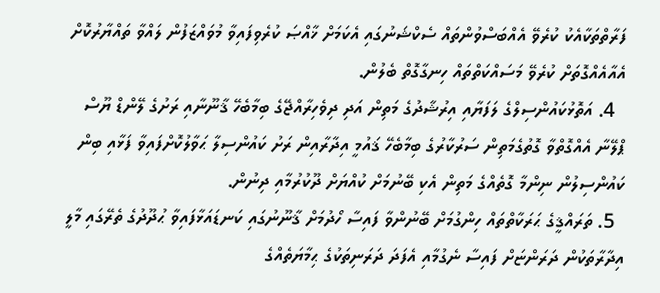ފަރާތްތަކާއެކު ކުރެވޭ އެއްބަސްވުންތައް ސެކްޝަނުގައި އެކަމަށް ޚާއްޞަ ކުރެވިފައިވާ މުވައްޒަފުން ލައްވާ ތައްޔާރުކޮށް އެއާއެއްގޮތަށް ކުރެވޭ މަސައްކަތްތައް ހިނގާގޮތް ބެލުން.
  4. އަތޮޅުކައުންސިލްގެ ލަފަޔާއި އިރުޝާދުގެ މަތިން އަދި ދިވެހިރާއްޖޭގެ ބިމާބެހޭ ޤާނޫނާއި ރަށުގެ ލޭންޑް ޔޫސް ޕްލޭނާ އެއްގޮތްވާ ގޮތުގެމަތިން ސަރުކާރުގެ ބިމާބެހޭ ޤައުމީ އިދާރާއިން ރަށު ކައުންސިލާ ޙަވާލުކޮށްފައިވާ ފަޅާއި ބިން ކައުންސިލުން ނިންމާ ގޮތެއްގެ މަތިން އެކި ބޭނުމަށް ކުއްޔަށް ދޫކުރުމާއި ދިނުން.
  5. ތަރައްޤީގެ ޙަރަކާތްތައް ހިންގުމަށް ބޭނުންވާ ފައިސާ ހޯދުމަށް ޤާނޫނުގައި ކަނޑައަޅާފައިވާ ޙުދޫދުގެ ތެރޭގައި މާލީ އިދާރާތަކުން ދަރަންޏަށް ފައިސާ ނެގުމާއި އެފަދަ ދަރަނިތަކުގެ ޙިމާޔަތެއްގެ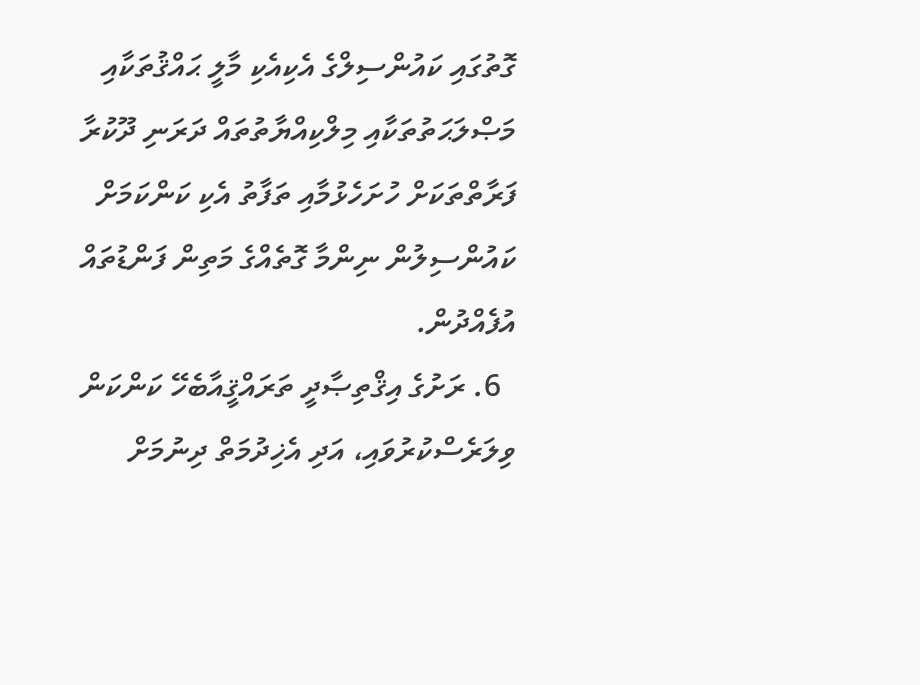ގޮތުގައި ކައުންސިލްގެ އެކިއެކި މާލީ ޙައްޤުތަކާއި މަޞްލަޙަތުތަކާއި މިލްކިއްޔާތުތައް ދަރަނި ދޫކުރާ ފަރާތްތަކަށް ހުށަހެޅުމާއި ތަފާތު އެކި ކަންކަމަށް ކައުންސިލުން ނިންމާ ގޮތެއްގެ މަތިން ފަންޑުތައް އުފެއްދުން.
  6. ރަށުގެ އިޤްތިޞާދީ ތަރައްޤީއާބެހޭ ކަންކަން ވިލަރެސްކުރުވައި، އަދި އެޚިދުމަތް ދިނުމަށް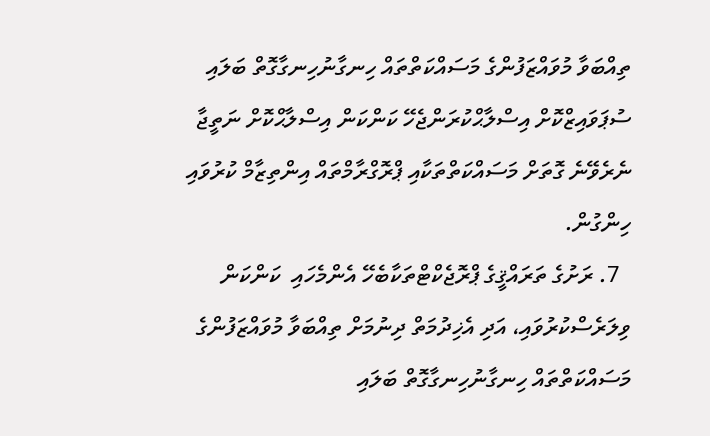ތިއްބަވާ މުވައްޒަފުންގެ މަސައްކަތްތައް ހިނގާނުހިނގާގޮތް ބަލައި ސުޕަވައިޒްކޮށް އިސްލާޙްކުރަންޖެހޭ ކަންކަން އިސްލާޙްކޮށް ނަތީޖާ ނެރެވޭނެ ގޮތަށް މަސައްކަތްތަކާއި ޕްރޮގްރާމްތައް އިންތިޒާމް ކުރުވައި ހިންގުން.
  7. ރަށުގެ ތަރައްޤީގެ ޕްރޮޖެކްޓްތަކާބެހޭ އެންމެހައި  ކަންކަން ވިލަރެސްކުރުވައި، އަދި އެޚިދުމަތް ދިނުމަށް ތިއްބަވާ މުވައްޒަފުންގެ މަސައްކަތްތައް ހިނގާނުހިނގާގޮތް ބަލައި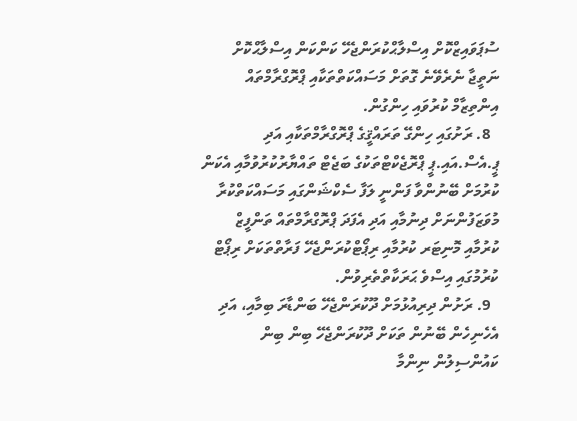ސުޕަވައިޒްކޮށް އިސްލާޙްކުރަންޖެހޭ ކަންކަން އިސްލާޙްކޮށް ނަތީޖާ ނެރެވޭނެ ގޮތަށް މަސައްކަތްތަކާއި ޕްރޮގްރާމްތައް އިންތިޒާމް ކުރުވައި ހިންގުން.
  8. ރަށުގައި ހިންގޭ ތަރައްޤީގެ ޕްރޮގްރާމްތަކާއި އަދި ޕީ.އެސް.އައި.ޕީ ޕްރޮޖެކްޓްތަކުގެ ބަޖެޓް ތައްޔާރުކުރުވުމާއި އެކަން ކުރުމަށް ބޭނުންވާ ފަންނީ ލަފާ ސެކްޝަންގައި މަސައްކަތްކުރާ މުވަޒަފުންނަށް ދިނުމާއި އަދި އެފަދަ ޕްރޮގްރާމްތައް ތަންފީޒް ކުރުމާއި މޮނިޓަރ ކުރުމާއި ރިޕޯޓްކުރަންޖެހޭ ފަރާތްތަކަށް ރިޕޯޓް ކުރުމުގައި އިސްވެ ޙަރަކާތްތެރިވުން.
  9. ރަށުން ދިރިއުޅުމަށް ދޫކުރަންޖެހޭ ބަންޑާރަ ބިމާއި، އަދި އެހެނިހެން ބޭނުން ތަކަށް ދޫކުރަންޖެހޭ ބިން ބިން ކައުންސިލުން ނިންމާ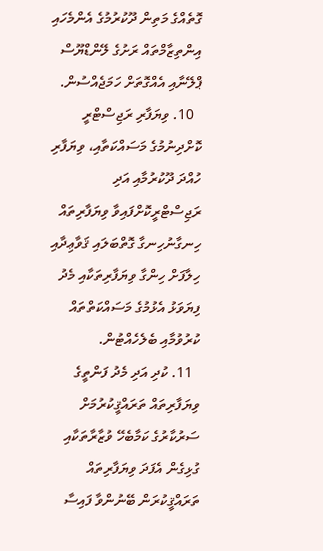ގޮތެއްގެ މަތިން ދޫކުރުމުގެ އެންމެހައި އިންތިޒާމްތައް ރަށުގެ ލޭންޑްޔޫސް ޕްލޭނާއި އެއްގޮތަށް ހަމަޖެއްސުން.
  10. ވިޔަފާރި ރަޖިސްޓްރީ ކޮށްދިނުމުގެ މަސައްކަތާއި، ވިޔަފާރި ހުއްދަ ދޫކުރުމާއި އަދި ރަޖިސްޓްރީކޮށްފައިވާ ވިޔަފާރިތައް ހިނގާނުހިނގާ ގޮތްބަލައި ޤަވާޢިދާއި ހިލާފަށް ހިންގާ ވިޔަފާރިތަކާއި މެދު ފިޔަވަޅު އެޅުމުގެ މަސައްކަތްތައް ކުރުވުމާއި ބެލެހެއްޓުން.
  11. ކުދި އަދި މެދު ފަންތީގެ ވިޔަފާރިތައް ތަރައްޤީކުރުމަށް ސަރުކާރުގެ ކަމާބެހޭ ވުޒާރާތަކާއި ގުޅިގެން އެފަދަ ވިޔަފާރިތައް ތަރައްޤީކުރަން ބޭނުންވާ ފައިސާ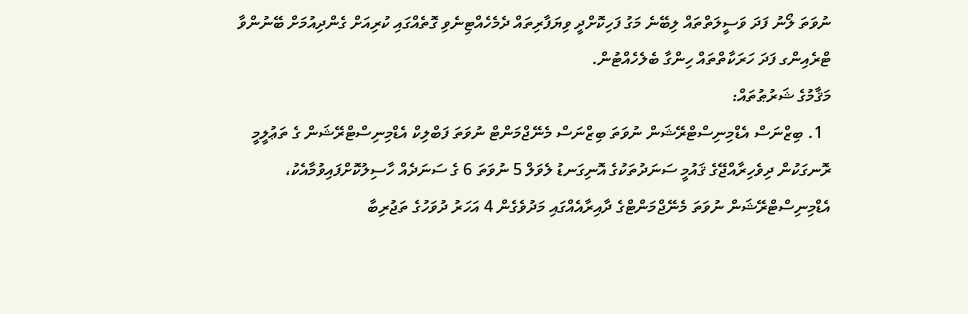ނުވަތަ ލޯނު ފަދަ ވަސީލަތްތައް ލިބޭނެ މަގު ފަހިކޮށްދީ ވިޔަފާރިތައް ދެމެހެއްޓިނެވި ގޮތެއްގައި ކުރިއަށް ގެންދިއުމަށް ބޭނުންވާ ޓްރެއިންގ ފަދަ ހަރަކާތްތައް ހިންގާ ބެލެހެއްޓުން.
މަޤާމުގެ ޝަރުޠުތައް:
  1. ބިޒްނަސް އެޑްމިނިސްޓްރޭޝަން ނުވަތަ ބިޒްނަސް މެނޭޖްމަންޓް ނުވަތަ ފަބްލިކް އެޑްމިނިސްޓްރޭޝަން ގެ ތަޢުލީމީ ރޮނގަކުން ދިވެހިރާއްޖޭގެ ޤައުމީ ސަނަދުތަކުގެ އޮނިގަނޑު ލެވަލް 5 ނުވަތަ 6 ގެ ސަނަދެއް ހާސިލުކޮށްފައިވުމާއެކު، އެޑްމިނިސްޓްރޭޝަން ނުވަތަ މެނޭޖްމަންޓްގެ ދާއިރާއެއްގައި މަދުވެގެން 4 އަހަރު ދުވަހުގެ ތަޖުރިބާ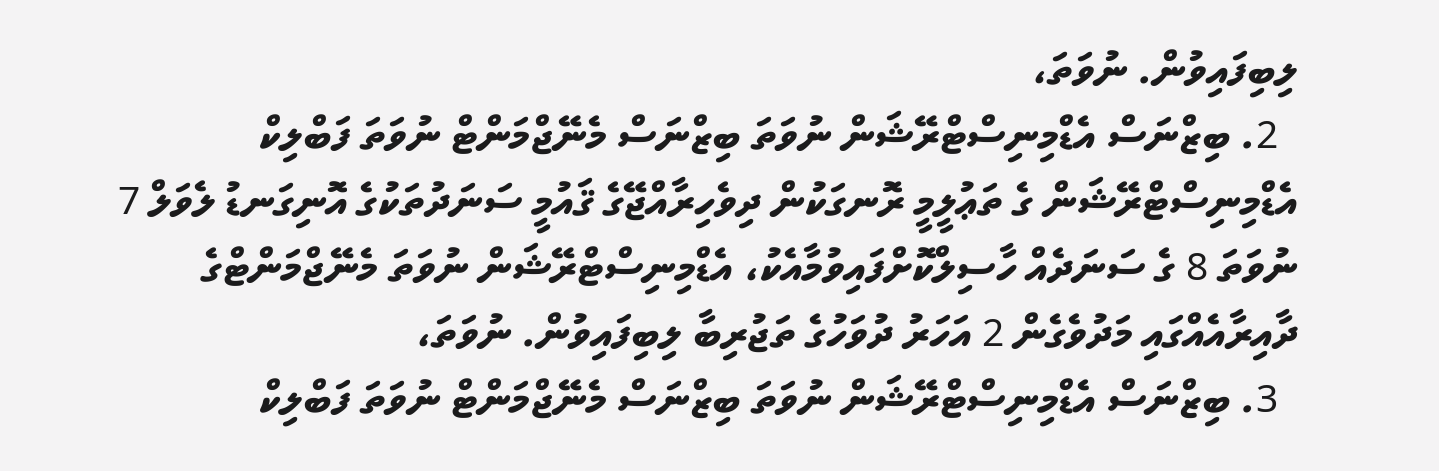ލިބިފައިވުން. ނުވަތަ،
  2. ބިޒްނަސް އެޑްމިނިސްޓްރޭޝަން ނުވަތަ ބިޒްނަސް މެނޭޖްމަންޓް ނުވަތަ ފަބްލިކް އެޑްމިނިސްޓްރޭޝަން ގެ ތަޢުލީމީ ރޮނގަކުން ދިވެހިރާއްޖޭގެ ޤައުމީ ސަނަދުތަކުގެ އޮނިގަނޑު ލެވަލް 7 ނުވަތަ 8 ގެ ސަނަދެއް ހާސިލްކޮށްފައިވުމާއެކު، އެޑްމިނިސްޓްރޭޝަން ނުވަތަ މެނޭޖްމަންޓްގެ ދާއިރާއެއްގައި މަދުވެގެން 2 އަހަރު ދުވަހުގެ ތަޖުރިބާ ލިބިފައިވުން. ނުވަތަ،
  3. ބިޒްނަސް އެޑްމިނިސްޓްރޭޝަން ނުވަތަ ބިޒްނަސް މެނޭޖްމަންޓް ނުވަތަ ފަބްލިކް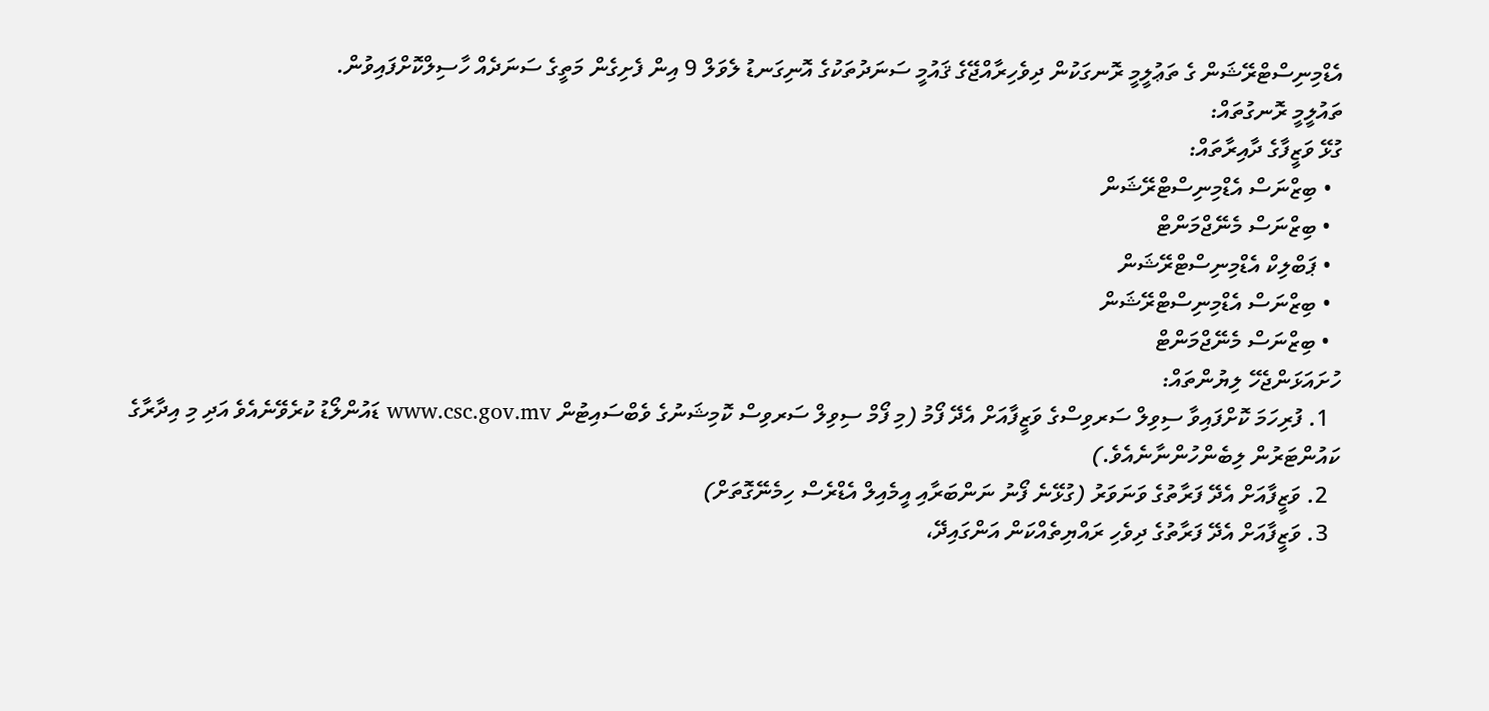އެޑްމިނިސްޓްރޭޝަން ގެ ތަޢުލީމީ ރޮނގަކުން ދިވެހިރާއްޖޭގެ ޤައުމީ ސަނަދުތަކުގެ އޮނިގަނޑު ލެވަލް 9 އިން ފެށިގެން މަތީގެ ސަނަދެއް ހާސިލްކޮށްފައިވުން.
ތައުލީމީ ރޮނގުތައް:
ގުޅޭ ވަޒީފާގެ ދާއިރާތައް:
  • ބިޒްނަސް އެޑްމިނިސްޓްރޭޝަން
  • ބިޒްނަސް މެނޭޖްމަންޓް
  • ޕަބްލިކް އެޑްމިނިސްޓްރޭޝަން
  • ބިޒްނަސް އެޑްމިނިސްޓްރޭޝަން
  • ބިޒްނަސް މެނޭޖްމަންޓް
ހުށައަޅަންޖެހޭ ލިޔުންތައް:
  1. ފުރިހަމަ ކޮށްފައިވާ ސިވިލް ސަރވިސްގެ ވަޒީފާއަށް އެދޭ ފޯމު (މި ފޯމް ސިވިލް ސަރވިސް ކޮމިޝަނުގެ ވެބްސައިޓުން www.csc.gov.mv ޑައުންލޯޑު ކުރެވޭނެއެވެ އަދި މި އިދާރާގެ ކައުންޓަރުން ލިބެންހުންނާނެއެވެ.)
  2. ވަޒީފާއަށް އެދޭ ފަރާތުގެ ވަނަވަރު (ގުޅޭނެ ފޯނު ނަންބަރާއި އީމެއިލް އެޑްރެސް ހިމެނޭގޮތަށް)
  3. ވަޒީފާއަށް އެދޭ ފަރާތުގެ ދިވެހި ރައްޔިތެއްކަން އަންގައިދޭ،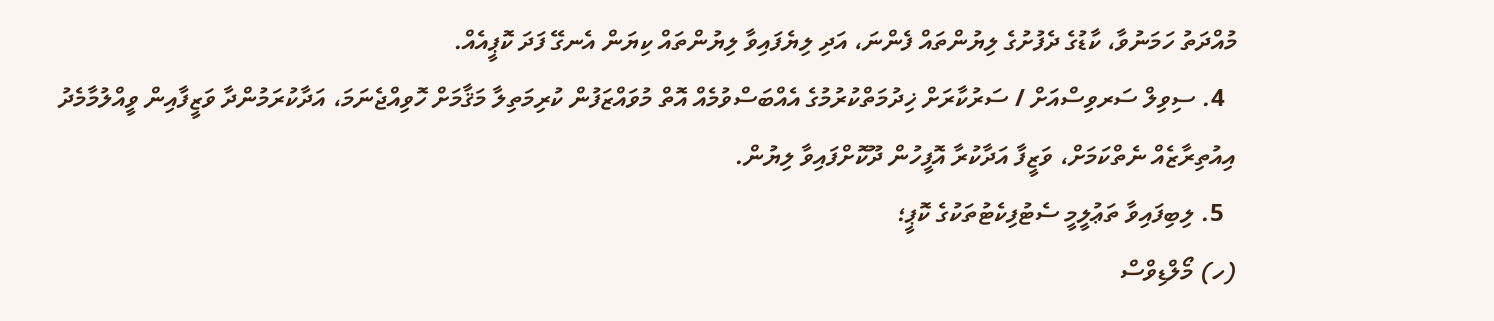މުއްދަތު ހަމަނުވާ، ކާޑުގެ ދެފުށުގެ ލިޔުންތައް ފެންނަ، އަދި ލިޔެފައިވާ ލިޔުންތައް ކިޔަން އެނގޭ ފަދަ ކޮޕީއެއް.
  4. ސިވިލް ސަރވިސްއަށް / ސަރުކާރަށް ޚިދުމަތްކުރުމުގެ އެއްބަސްވުމެއް އޮތް މުވައްޒަފުން ކުރިމަތިލާ މަޤާމަށް ހޮވިއްޖެނަމަ، އަދާކުރަމުންދާ ވަޒީފާއިން ވީއްލުމާމެދު އިއުތިރާޒެއް ނެތްކަމަށް، ވަޒީފާ އަދާކުރާ އޮފީހުން ދޫކޮށްފައިވާ ލިޔުން.
  5. ލިބިފައިވާ ތަޢުލީމީ ސެޓުފިކެޓުތަކުގެ ކޮޕީ؛
(ހ) މޯލްޑިވްސް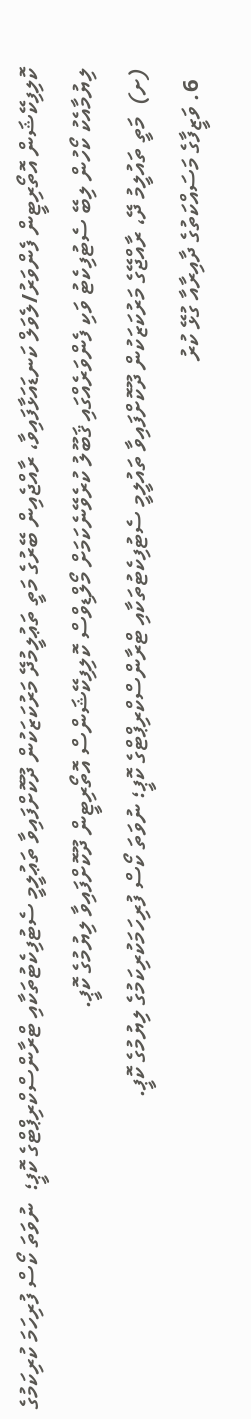ކޮލިފިކޭޝަން އޮތޯރިޓީން ފެންވަރު/ލެވަލް ކަނޑައަޅާފައިވާ، ރާއްޖެއިން ބޭރުގެ މަތީ ތަޢުލީމުދޭ މަރުކަޒަކުން ދޫކޮށްފައިވާ ތަޢުލީމީ ސެޓުފިކެޓުތަކާއި ޓްރާންސްކްރިޕްޓްގެ ކޮޕީ؛  ނުވަތަ ކޯސް ފުރިހަމަ ކުރިކަމުގެ ލިޔުމާއެކު ކޯހުން ލިބޭ ސެޓުފިކެޓު ވަކި ފެންވަރެއްގައި ޤަބޫލު ކުރެވޭނެކަމަށް މޯލްޑިވްސް ކޮލިފިކޭޝަންސް އޮތޯރިޓީން ދޫކޮށްފައިވާ ލިޔުމުގެ ކޮޕީ.
(ށ)  މަތީ ތައުލީމު ދޭ، ރާއްޖޭގެ މަރުކަޒަކުން ދޫކޮށްފައިވާ ތައުލީމީ ސެޓުފިކެޓުތަކާއި ޓްރާންސްކްރިޕްޓްގެ ކޮޕީ؛ ނުވަތަ ކޯސް ފުރިހަމަކުރިކަމުގެ ލިޔުމުގެ ކޮޕީ.
  6. ވަޒީފާގެ މަސައްކަތުގެ ދާއިރާއާ ގުޅޭ ކުރު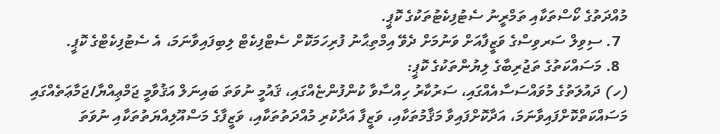މުއްދަތުގެ ކޯސްތަކާއި ތަމްރީނު ސެޓުފިކެޓުތަކުގެ ކޮޕީ.
  7. ސިވިލް ސަރވިސްގެ ވަޒީފާއަށް ވަނުމަށް ދެވޭ އިމްތިޙާނު ފުރިހަމަކޮށް ސެޓްފިކެޓް ލިބިފައިވާނަމަ، އެ ސެޓުފިކެޓްގެ ކޮޕީ.
  8. މަސައްކަތުގެ ތަޖުރިބާގެ ލިޔުންތަކުގެ ކޮޕީ:
(ހ) ދައުލަތުގެ މުވައްސަސާއެއްގައި، ސަރުކާރު ހިއްސާވާ ކުންފުންޏެއްގައި، ޤައުމީ ނުވަތަ ބައިނަލް އަޤުވާމީ ޖަމްޢިއްޔާ/ޖަމާޢަތެއްގައި މަސައްކަތްކޮށްފައިވާނަމަ، އަދާކޮށްފައިވާ މަޤާމުތަކާއި، ވަޒީފާ އަދާކުރި މުއްދަތުތަކާއި، ވަޒީފާގެ މަސްއޫލިއްޔަތުތަކާއި ނުވަތަ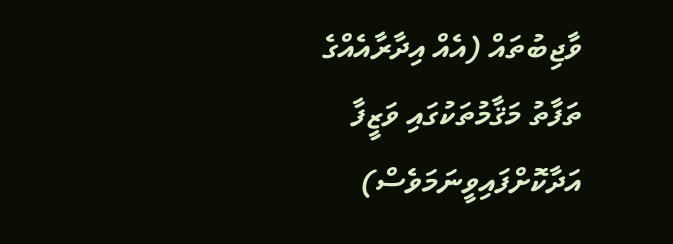ވާޖިބުތައް (އެއް އިދާރާއެއްގެ ތަފާތު މަޤާމުތަކުގައި ވަޒީފާ އަދާކޮށްފައިވީނަމަވެސް)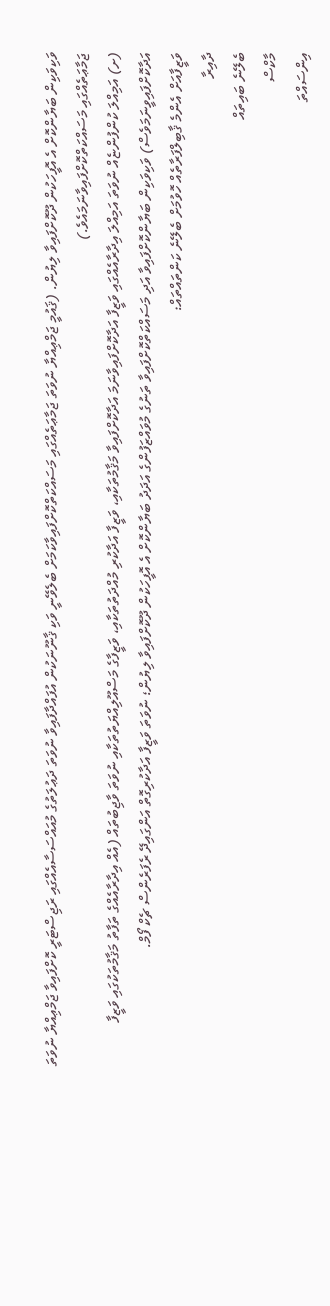ވަކިވަކިން ބަޔާންކޮށް އެ އޮފީހަކުން ދޫކޮށްފައިވާ ލިޔުން. (ޤައުމީ ޖަމްޢިއްޔާ ނުވަތަ ޖަމާޢަތެއްގައި މަސައްކަތްކޮށްފައިވާކަމަށް ބެލެވޭނީ ވަކި ޤާނޫނަކުން އުފައްދާފައިވާ ނުވަތަ ދަޢުލަތުގެ މުއައްސަސާއެއްގައި ރަޖިސްޓަރީ ކޮށްފައިވާ ޖަމްޢިއްޔާ ނުވަތަ ޖަމާޢަތެއްގައި މަސައްކަތްކޮށްފައިވާނަމައެވެ.)
(ށ) އަމިއްލަ ކުންފުންޏެއް ނުވަތަ އަމިއްލަ އިދާރާއެއްގައި ވަޒީފާ އަދާކޮށްފައިވާނަމަ އަދާކޮށްފައިވާ މަޤާމުތަކާއި، ވަޒީފާ އަދާކުރި މުއްދަތުތަކާއި، ވަޒީފާގެ މަސްއޫލިއްޔަތުތަކާއި ނުވަތަ ވާޖިބުތައް (އެއް އިދާރާއެއްގެ ތަފާތު މަޤާމުތަކުގައި ވަޒީފާ އަދާކޮށްފައިވީނަމަވެސް) ވަކިވަކިން ބަޔާންކޮށްފައިވާ އަދި މަސައްކަތްކޮށްފައިވާ ތަނުގެ މުވައްޒަފުންގެ އަދަދު ބަޔާންކޮށް އެ އޮފީހަކުން ދޫކޮށްފައިވާ ލިޔުން؛ ނުވަތަ ވަޒީފާ އަދާކުރިގޮތް އަންގައިދޭ ރެފަރެންސް ޗެކް ފޯމް.
ވަޒީފާއަށް އެންމެ ޤާބިލްފަރާތެއް ހޮވުމަށް ބެލޭނެ ކަންތައްތައް:
ދާއިރާ
ބެލޭނެ ބައިތައް
މާކްސް
އިންސައްތަ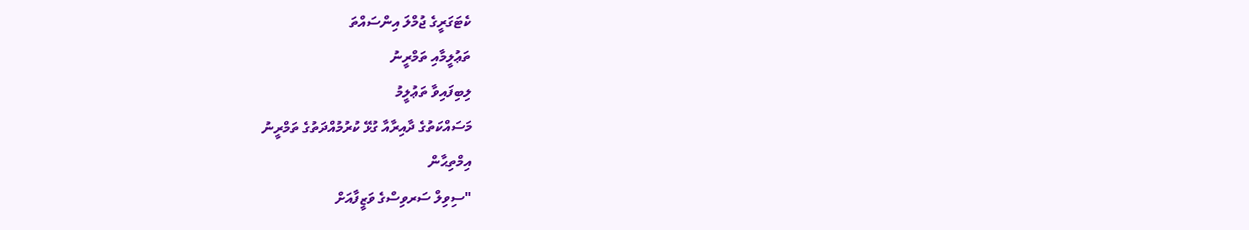ކެޓަގަރީގެ ޖުމްލަ އިންސައްތަ
ތަޢުލީމާއި ތަމްރީނު
ލިބިފައިވާ ތަޢުލީމު
މަސައްކަތުގެ ދާއިރާއާ ގުޅޭ ކުރުމުއްދަތުގެ ތަމްރީނު
އިމްތިޙާން
"ސިވިލް ސަރވިސްގެ ވަޒީފާއަށް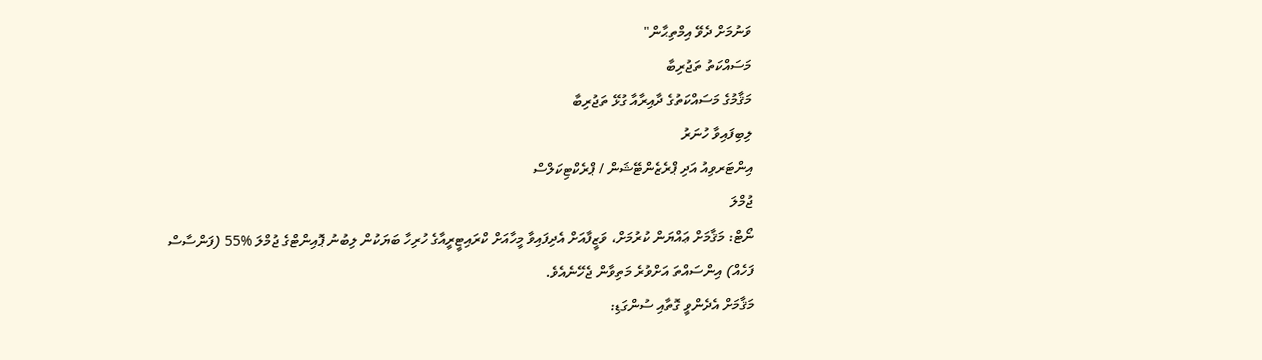ވަނުމަށް ދެވޭ އިމްތިޙާން"
މަސައްކަތު ތަޖުރިބާ
މަޤާމުގެ މަސައްކަތުގެ ދާއިރާއާ ގުޅޭ ތަޖުރިބާ
ލިބިފައިވާ ހުނަރު
އިންޓަރވިއު އަދި ޕްރެޒެންޓޭޝަން / ޕްރެކްޓިކަލްސް
ޖުމްލަ
ނޯޓް: މަޤާމަށް ޢައްޔަން ކުރުމަށް، ވަޒީފާއަށް އެދިފައިވާ މީހާއަށް ކްރައިޓީރީއާގެ ހުރިހާ ބަޔަކުން ލިބުނު ޕޮއިންޓްގެ ޖުމްލަ %55 (ފަންސާސް ފަހެއް) އިންސައްތަ އަށްވުރެ މަތިވާން ޖެހޭނެއެވެ.
މަޤާމަށް އެދެންވީ ގޮތާއި ސުންގަޑި: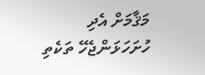މަޤާމަށް އެދި ހުށަހަޅަންޖެހޭ ތަކެތި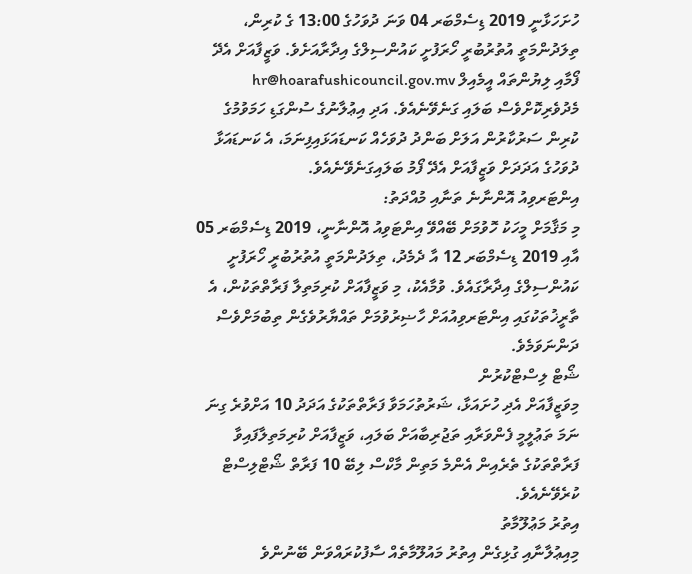ހުށަހަޅާނީ 2019 ޑިސެމްބަރ 04 ވަނަ ދުވަހުގެ 13:00 ގެ ކުރިން، ތިލަދުންމަތީ އުތުރުބުރީ ހޯރަފުށީ ކައުންސިލްގެ އިދާރާއަށެވެ. ވަޒީފާއަށް އެދޭ ފޯމާއި ލިޔުންތައް އީމެއިލް hr@hoarafushicouncil.gov.mv މެދުވެރިކޮށްވެސް ބަލައި ގަނެވޭނެއެވެ. އަދި އިޢުލާނުގެ ސުންގަޑި ހަމަވުމުގެ  ކުރިން ސަރުކާރުން އަލަށް ބަންދު ދުވަހެއް ކަނޑައަޅައިފިނަމަ، އެ ކަނޑައަޅާ ދުވަހުގެ އަދަދަށް ވަޒީފާއަށް އެދޭ ފޯމު ބަލައިގަނެވޭނެއެވެ.
އިންޓަރވިއު އޮންނާނެ ތަނާއި މުއްދަތު:
މި މަޤާމަށް މީހަކު ހޮވުމަށް ބޭއްވޭ އިންޓަވިއު އޮންނާނީ، 2019 ޑިސެމްބަރ 05 އާއި 2019 ޑިސެމްބަރ 12 އާ ދެމެދު، ތިލަދުންމަތީ އުތުރުބުރީ ހޯރަފުށީ ކައުންސިލްގެ އިދާރާގައެވެ. ވުމާއެކު، މި ވަޒީފާއަށް ކުރިމަތިލާ ފަރާތްތަކުން، އެ ތާރީޚުތަކުގައި އިންޓަރވިއުއަށް ހާޟިރުވުމަށް ތައްޔާރުވެގެން ތިބުމަށްވެސް ދަންނަވަމެވެ.
ޝޯޓް ލިސްޓްކުރުން
މިވަޒީފާއަށް އެދި ހުށައަޅާ، ޝަރުތުހަމަވާ ފަރާތްތަކުގެ އަދަދު 10 އަށްވުރެ ގިނަ ނަމަ ތަޢުލީމީ ފެންވަރާއި ތަޖުރިބާއަށް ބަލައި، ވަޒީފާއަށް ކުރިމަތިލާފައިވާ ފަރާތްތަކުގެ ތެރެއިން އެންމެ މަތިން މާކްސް ލިބޭ 10 ފަރާތް ޝޯޓްލިސްޓް ކުރެވޭނެއެވެ.
އިތުރު މަޢުލޫމާތު
މިއިޢުލާނާއި ގުޅިގެން އިތުރު މައުލޫމާތެއް ސާފުކުރައްވަން ބޭނުންވެ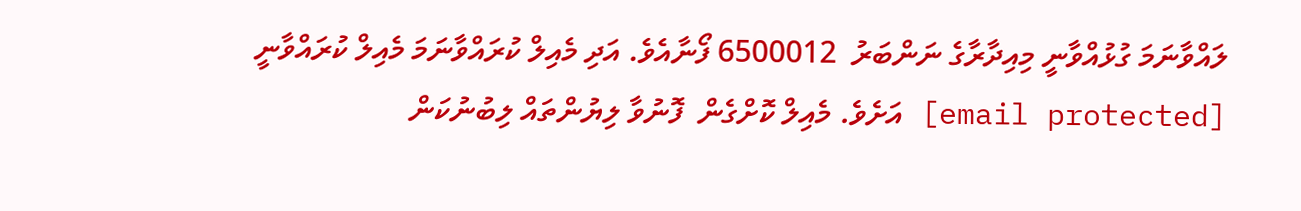ލައްވާނަމަ ގުޅުއްވާނީ މިއިދާރާގެ ނަންބަރު  6500012 ފޯނާއެވެ. އަދި މެއިލް ކުރައްވާނަމަ މެއިލް ކުރައްވާނީ  [email protected] އަށެވެ. މެއިލް ކޮށްގެން  ފޮނުވާ ލިޔުންތައް ލިބުނުކަން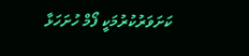ކަށަވަރުކުރުމަކީ ފޯމް ހުށަހަޅާ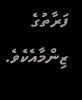ފަރާތުގެ ޒިންމާއެކެވެ.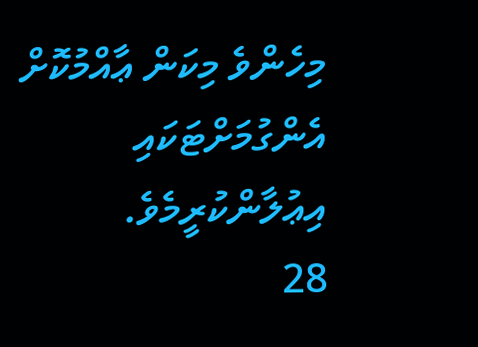މިހެންވެ މިކަން ޢާއްމުކޮށް އެންގުމަށްޓަކައި އިޢުލާންކުރީމެވެ.
28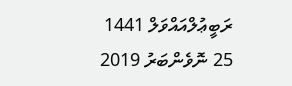ރަބީޢުލްއައްވަލް 1441
25 ނޮވެންބަރު 2019